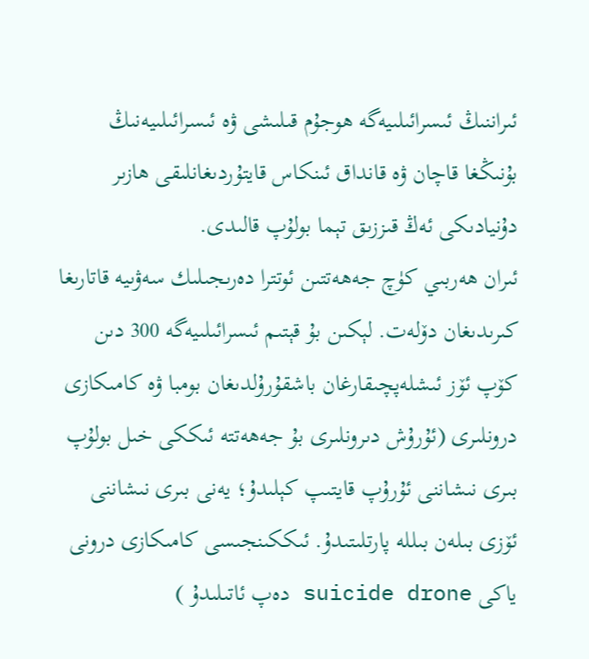ئىراننىڭ ئىسرائىلىيەگە ھوجۇم قىلىشى ۋە ئىسرائىلىيەنىڭ بۇنىڭغا قاچان ۋە قانداق ئىنكاس قايتۇردىغانلىقى ھازىر دۇنيادىكى ئەڭ قىززىق تېما بولۇپ قالىدى.
ئىران ھەربىي كۈچ جەھەتتىن ئوتترا دەرىجىلىك سەۋىيە قاتارىغا كىرىدىغان دۆلەت. لېكىن بۇ قېتىم ئىسرائىلىيەگە 300 دىن كۆپ ئۆز ئىشلەپچىقارغان باشقۇرۇلدىغان بومبا ۋە كامىكازى درونلىرى (ئۇرۇش دىرونلىرى بۇ جەھەتتە ئىككى خىل بولۇپ بىرى نىشاننى ئۇرۇپ قايتىپ كېلىدۇ؛ يەنى بىرى نىشاننى ئۆزى بىلەن بىللە پارتلىتىدۇ. ئىككىنجىسى كامىكازى درونى ياكى suicide drone دەپ ئاتىلىدۇ )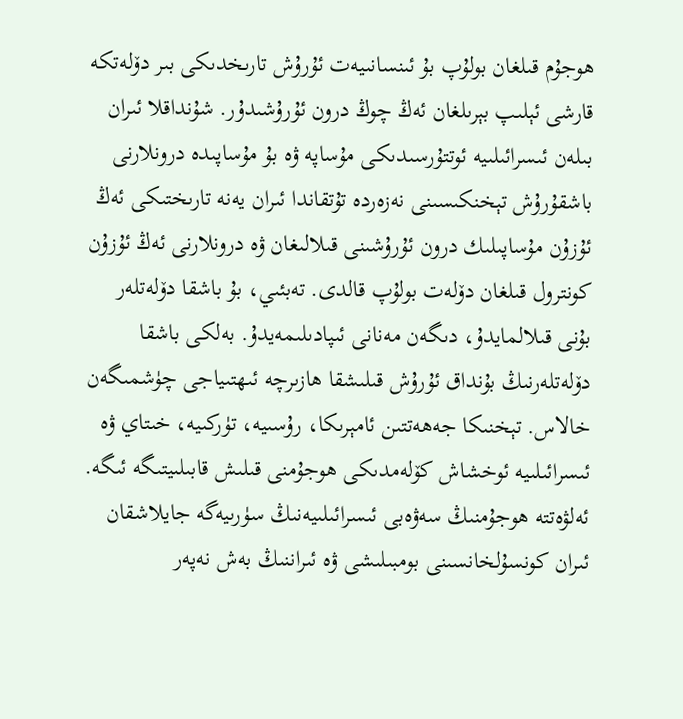ھوجۇم قىلغان بولۇپ بۇ ئىنسانىيەت ئۇرۇش تارىخدىكى بىر دۆلەتكە قارشى ئېلىپ بېرىلغان ئەڭ چوڭ درون ئۇرۇشىدۇر. شۇنداقلا ئىران بىلەن ئىسرائىلىيە ئوتتۇرسىدىكى مۇساپە ۋە بۇ مۇساپىدە درونلارنى باشقۇرۇش تېخنكىسىنى نەزەردە تۇتقاندا ئىران يەنە تارىختىكى ئەڭ ئۇزۇن مۇساپىلىك درون ئۇرۇشىنى قىلالىغان ۋە درونلارنى ئەڭ ئۇزۇن كونترول قىلغان دۆلەت بولۇپ قالدى. تەبئىي، بۇ باشقا دۆلەتلەر بۇنى قىلالمايدۇ، دىگەن مەنانى ئىپادىلىمەيدۇ. بەلكى باشقا دۆلەتلەرنىڭ بۇنداق ئۇرۇش قىلىشقا ھازىرچە ئىھتىياجى چۈشمىگەن خالاس. تېخنىكا جەھەتتىن ئامېرىكا، رۇسىيە، تۈركىيە، خىتاي ۋە ئىسرائىلىيە ئوخشاش كۆلەمدىكى ھوجۇمنى قىلىش قابىلىيتىگە ئىگە.
ئەلۋەتتە ھوجۇمنىڭ سەۋەبى ئىسرائىلىيەنىڭ سۈرىيەگە جايلاشقان ئىران كونسۇلخانسىنى بومبىلىشى ۋە ئىراننىڭ بەش نەپەر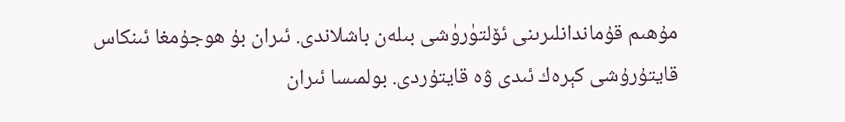مۇھىم قۇماندانلىرىنى ئۆلتۈرۈشى بىلەن باشلاندى. ئىران بۇ ھوجۇمغا ئىنكاس قايتۇرۇشى كېرەك ئىدى ۋە قايتۇردى. بولمىسا ئىران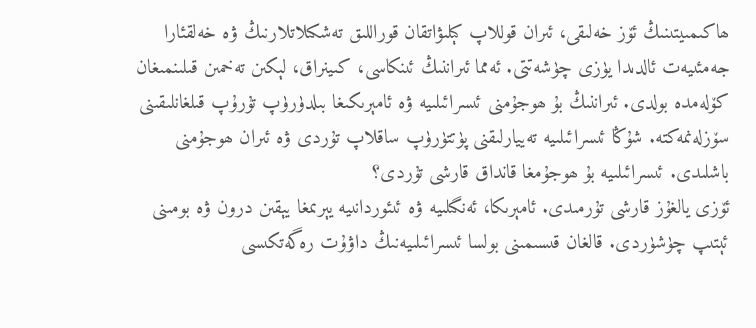ھاكىمىيتىنىڭ ئۆز خەلىقى، ئىران قوللاپ كېلىۋاتقان قوراللىق تەشكىلاتلارنىڭ ۋە خەلقئارا جەمئىيەت ئالدىدا يۈزى چۈشەتتى. ئەمما ئىراننىڭ ئىنكاسى، كىينراق، لېكىن تەخمىن قىلىنمىغان كۆلەمدە بولدى. ئىراننىڭ بۇ ھوجۇمنى ئىسرائىلىيە ۋە ئامېرىكىغا بىلدۈرۈپ تۇرۇپ قىلغانلىقىنى سۆزلەنمەكتە. شۇڭا ئىسرائىلىيە تەييارلىقنى پۈتتۈرۈپ ساقلاپ تۇردى ۋە ئىران ھوجۇمنى باشلىدى. ئىسرائىلىيە بۇ ھوجۇمغا قانداق قارشى تۇردى؟
ئۆزى يالغۇز قارشى تۇرمىدى. ئامېرىكا، ئەنگىلىيە ۋە ئىئوردانىيە يېرىمغا يېقىن درون ۋە بومىنى ئېتىپ چۈشۈردى. قالغان قىسىمىنى بولسا ئىسرائىلىيەنىڭ داۋۇت رەگەتكىسى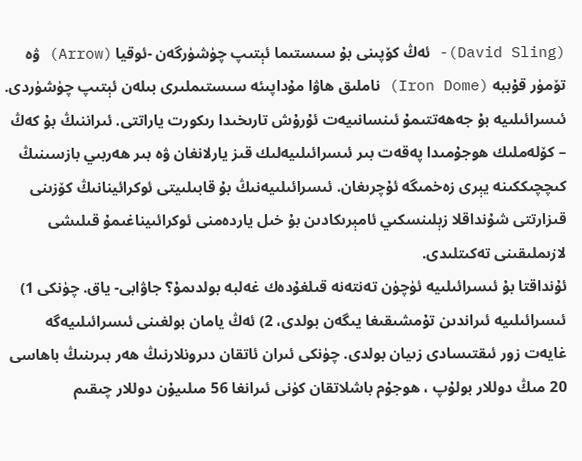(David Sling)- ئەڭ كۆپىنى بۇ سىستىما ئېتىپ چۈشۈرگەن -ئوقيا (Arrow) ۋە تۆمۈر قۇببە (Iron Dome) ناملىق ھاۋا مۇداپىئە سىستىملىرى بىلەن ئېتىپ چۈشۈردى. ئىسرائىلىيە بۇ جەھەتتىمۇ ئىنسانىيەت ئۇرۇش تارىخىدا رىكورت ياراتتى. ئىراننىڭ بۇ كەڭ – كۆلەملىك ھوجۇمىدا پەقەت بىر ئىسرائىلىيەلىك قىز يارلانغان ۋە بىر ھەربىي بازسىنىڭ كىچچىككىنە يېرى زەخمىگە ئۇچرىغان. ئىسرائىلىيەنىڭ بۇ قابىلىيتى ئوكرائينانىڭ كۆزىنى قىزارتتى شۇنداقلا زېلىنسكىي ئامېرىكادىن بۇ خىل ياردەمنى ئوكرائىيناغىمۇ قىلىشى لازىملىقىنى تەكىتلىدى.
ئۇنداقتا بۇ ئىسرائىلىيە ئۈچۈن تەنتەنە قىلغۇدەك غەلبە بولدىمۇ؟ جاۋابى- ياق. چۈنكى 1) ئىسرائىلىيە ئىراندىن تۇمشىقىغا يىگەن بولدى، 2) ئەڭ يامان بولغىنى ئىسرائىلىيەگە غايەت زور ئىقتىسادى زىيان بولدى. چۈنكى ئىران ئاتقان دىرونلارنىڭ ھەر بىرىنىڭ باھاسى 20 مىڭ دوللار بولۇپ ، ھوجۇم باشلاتقان كۈنى ئىرانغا 56 مىلىيۇن دوللار چىقىم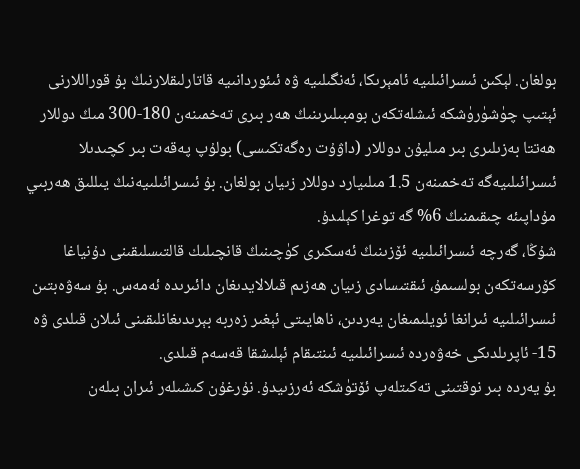بولغان. لېكىن ئىسرائىلىيە ئامېرىكا، ئەنگىلىيە ۋە ئىئوردانىيە قاتارلىقلارنىڭ بۇ قوراللارنى ئېتىپ چۈشۈرۈشكە ئىشلەتكەن بومبىلىرىنىڭ ھەر بىرى تەخمىنەن 180-300 مىڭ دوللار ھەتتا بەزىلىرى بىر مىليۇن دوللار (داۋۇت رەگەتكىسى) بولۇپ پەقەت بىر كچىدىلا ئىسرائىلىيەگە تەخمىنەن 1.5 مىلىيارد دوللار زىيان بولغان. بۇ ئىسرائىلىيەنىڭ يىللىق ھەربىي مۇداپىئە چىقىمنىڭ 6% گە توغرا كېلىدۇ.
شۇڭا، گەرچە ئىسرائىلىيە ئۆزىنىڭ ئەسكىرى كۈچىنىڭ قانچىلىك قالتىسلىقىنى دۇنياغا كۆرسەتكەن بولسىمۇ، ئىقتىسادى زىيان ھەزىم قىلالايدىغان دائىرىدە ئەمەس. بۇ سەۋەبتىن ئىسرائىلىيە ئىرانغا ئويلىمىغان يەردىن، ناھايىتى ئېغىر زەربە بېرىدىغانلىقىنى ئىلان قىلدى ۋە 15- ئاپرىلدىكى خەۋەردە ئىسرائىلىيە ئىنتىقام ئېلىشقا قەسەم قىلدى.
بۇ يەردە بىر نوقتىنى تەكىتلەپ ئۆتۈشكە ئەرزىيدۇ. نۇرغۇن كىشىلەر ئىران بىلەن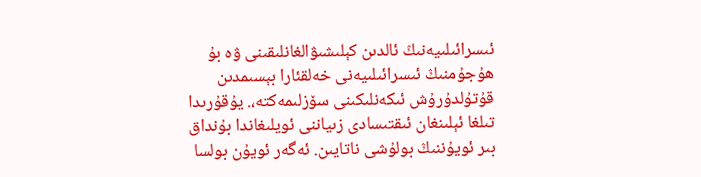ئىسرائىلىيەنىڭ ئالدىن كېلىشىۋالغانلىقىنى ۋە بۇ ھۇجۇمنىڭ ئىسرائىلىيەنى خەلقئارا بېسىمدىن قۇتۇلدۇرۇش ئىكەنلىكىنى سۆزلىمەكتە،. يۇقۇرىدا تىلغا ئېلىنغان ئىقتىسادى زىياننى ئويلىغاندا بۇنداق بىر ئويۇننىڭ بولۇشى ناتايىن. ئەگەر ئويۇن بولسا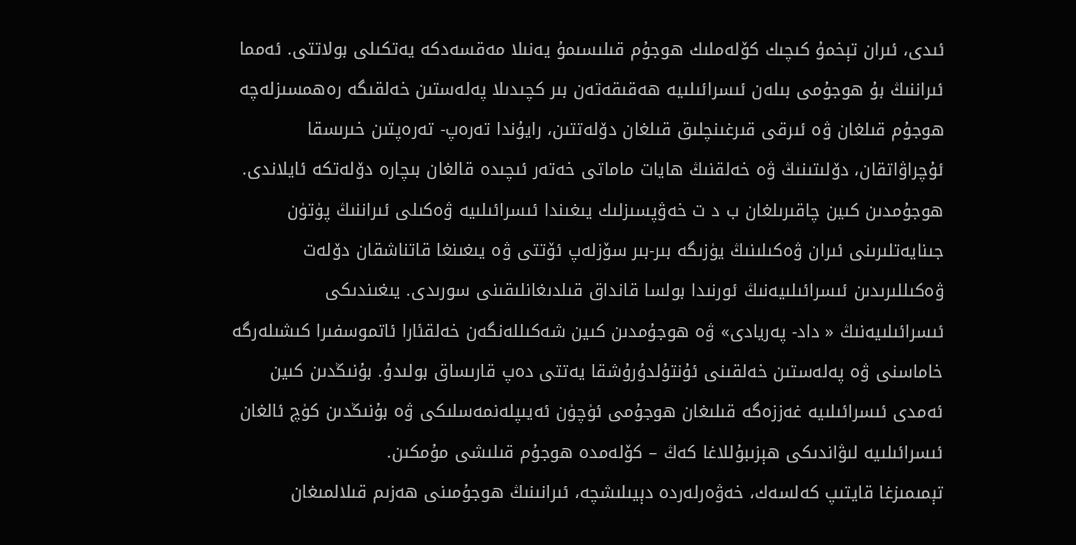ئىدى، ئىران تېخمۇ كىچىك كۆلەملىك ھوجۇم قىلىسىمۇ يەنىلا مەقسەدكە يەتكىلى بولاتتى. ئەمما ئىراننىڭ بۇ ھوجۇمى بىلەن ئىسرائىلىيە ھەقىقەتەن بىر كچىدىلا پەلەستىن خەلقىگە رەھمسىزلەچە ھوجۇم قىلغان ۋە ئىرقى قىرغىنچلىق قىلغان دۆلەتتىن، رايۇندا تەرەپ- تەرەپتىن خىرىسقا ئۇچراۋاتقان، دۆلىتىنىڭ ۋە خەلقنىڭ ھايات ماماتى خەتەر ئىچىدە قالغان بىچارە دۆلەتكە ئايلاندى. ھوجۇمدىن كىين چاقىرىلغان ب د ت خەۋپسىزلىك يىغىندا ئىسرائىلىيە ۋەكىلى ئىراننىڭ پۈتۈن جىنايەتلىرىنى ئىران ۋەكىلىنىڭ يۈزىگە بىر-بىر سۆزلەپ ئۆتتى ۋە يىغىنغا قاتناشقان دۆلەت ۋەكىللىرىدىن ئىسرائىلىيەنىڭ ئورنىدا بولسا قانداق قىلدىغانلىقىنى سورىدى. يىغىندىكى ئىسرائىلىيەنىڭ « داد- پەريادى» ۋە ھوجۇمدىن كىين شەكىللەنگەن خەلقئارا ئاتموسفىرا كىشىلەرگە خاماسنى ۋە پەلەستىن خەلقىنى ئۇنتۇلدۇرۇشقا يەتتى دەپ قارىساق بولىدۇ. بۇنىڭدىن كىين ئەمدى ئىسرائىلىيە غەززەگە قىلىغان ھوجۇمى ئۈچۈن ئەيىپلەنمەسلىكى ۋە بۇنىڭدىن كۈچ ئالغان ئىسرائىلىيە لىۋاندىكى ھېزىبۇللاغا كەڭ – كۆلەمدە ھوجۇم قىلىشى مۇمكىن.
تېمىمىزغا قايتىپ كەلسەك، خەۋەرلەردە دېيىلىشچە، ئىرانىنىڭ ھوجۇمىنى ھەزىم قىلالمىغان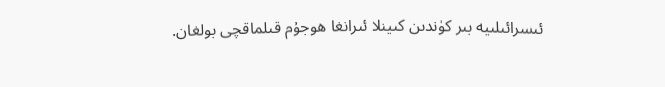ئىسرائىلىيە بىر كۈندىن كىينلا ئىرانغا ھوجۇم قىلماقچى بولغان.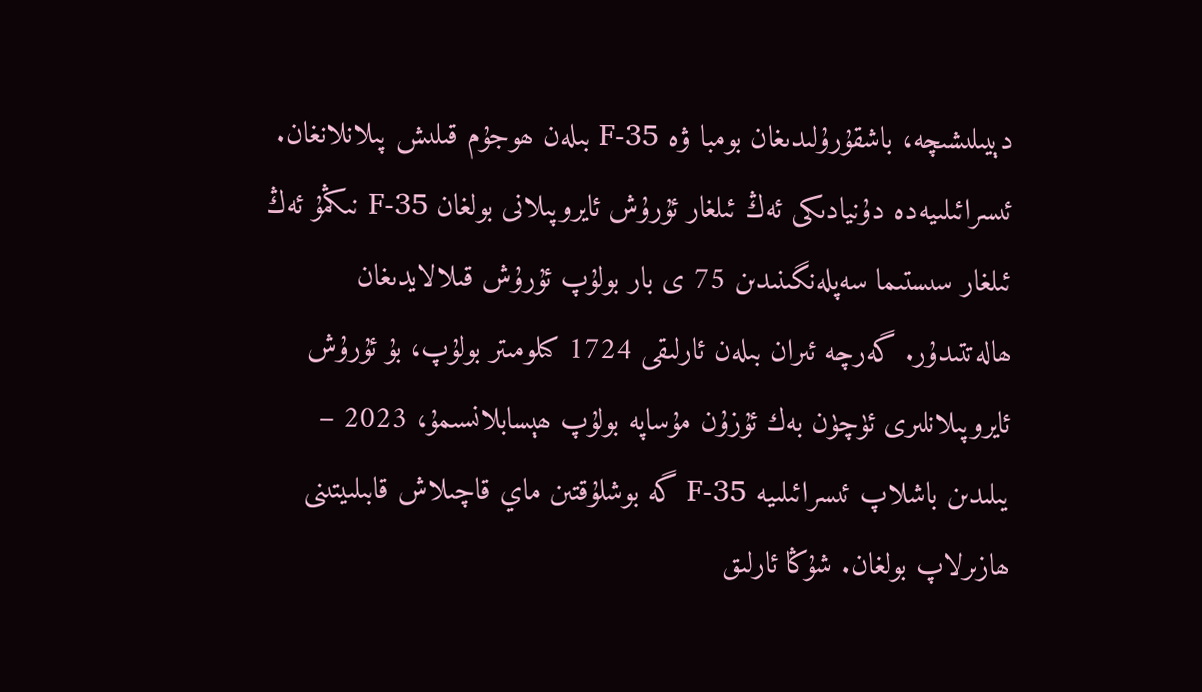دېيىلىشىچە، باشقۇرۇلىدىغان بومبا ۋە F-35 بىلەن ھوجۇم قىلىش پىلانلانغان. ئىسرائىلىيەدە دۇنيادىكى ئەڭ ئىلغار ئۇرۇش ئايروپىلانى بولغان F-35 نىڭمۇ ئەڭ ئىلغار سىستىما سەپلەنگىنىدىن 75 ى بار بولۇپ ئۇرۇش قىلالايدىغان ھالەتتىدۇر. گەرچە ئىران بىلەن ئارلىقى 1724 كىلومىتر بولۇپ، بۇ ئۇرۇش ئايروپىلانلىرى ئۈچۈن بەك ئۇزۇن مۇساپە بولۇپ ھېسابلانسىمۇ، 2023 – يىلىدىن باشلاپ ئىسرائىلىيە F-35 گە بوشلۇقتىن ماي قاچىلاش قابىلىيتىنى ھازىرلاپ بولغان. شۇڭا ئارلىق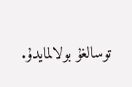توسالغۇ بولالمايدۇ.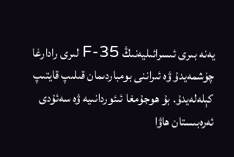يەنە بىرى ئىسرائىليەنىڭ F-35 لىرى رادارغا چۈشمەيدۇ ۋە ئىراننى بومباردىمان قىلىپ قايتىپ كېلەلەيدۇ. بۇ ھوجۇمغا ئىئوردانىيە ۋە سەئۇدى ئەرەبىستان ھاۋا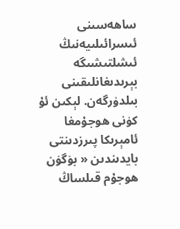ساھەسىنى ئىسرائىلىيەنىڭ ئىشلتىشىگە بېرىدىغانلىقىنى بىلدۈرگەن. لېكىن ئۇ كۈنى ھوجۇمغا ئامېرىكا پىرزدىنتى بايدىندىن « بۈگۈن ھوجۇم قىلساڭ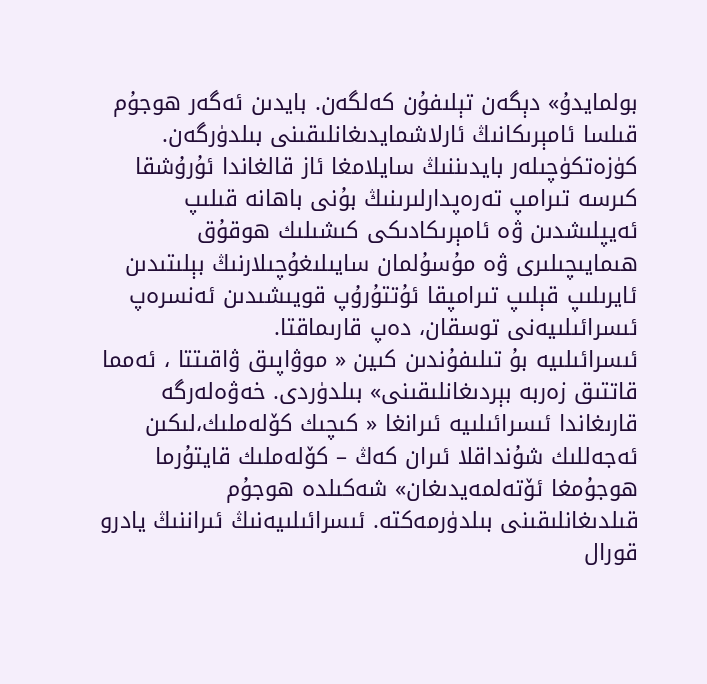بولمايدۇ» دېگەن تېلىفۇن كەلگەن. بايدىن ئەگەر ھوجۇم قىلسا ئامېرىكانىڭ ئارلاشمايدىغانلىقىنى بىلدۈرگەن. كۈزەتكۈچىلەر بايدىننىڭ سايلامغا ئاز قالغاندا ئۇرۇشقا كىرسە تىرامپ تەرەپدارلىرىنىڭ بۇنى باھانە قىلىپ ئەيپلىشدىن ۋە ئامېرىكادىكى كىشىلىك ھوقۇق ھىمايىچىلىرى ۋە مۇسۇلمان سايىلىغۇچىلارنىڭ بېلىتىدىن ئايرىلىپ قېلىپ تىرامپقا ئۇتتۇرۇپ قويىشىدىن ئەنسرەپ ئىسرائىلىيەنى توسقان، دەپ قارىماقتا.
ئىسرائىلىيە بۇ تىلىفۇندىن كىين « موۋاپىق ۋاقىتتا ، ئەمما قاتتىق زەربە بېردىغانلىقىنى» بىلدۈردى. خەۋەلەرگە قارىغاندا ئىسرائىلىيە ئىرانغا « كىچىك كۆلەملىك،لىكىن ئەجەللىك شۇنداقلا ئىران كەڭ – كۆلەملىك قايتۇرما ھوجۇمغا ئۆتەلمەيدىغان» شەكىلدە ھوجۇم قىلدىغانلىقىنى بىلدۈرمەكتە. ئىسرائىلىيەنىڭ ئىراننىڭ يادرو قورال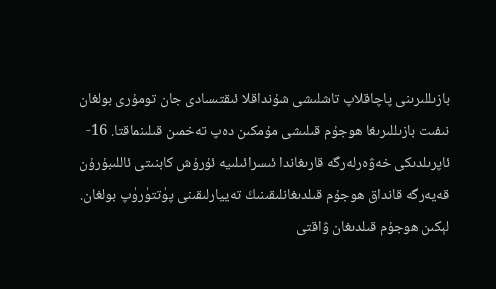بازىللىرىنى پاچاقلاپ تاشلىشى شۇنداقلا ئىقتىسادى جان تومۇرى بولغان نىفىت بازىللىرىغا ھوجۇم قىلىشى مۇمكىن دەپ تەخمىن قىلىنماقتا. 16-ئاپرىلدىكى خەۋەرلەرگە قارىغاندا ئىسرائىلىيە ئۇرۇش كابنىتى ئاللىبۇرۇن قەيەرگە قانداق ھوجۇم قىلدىغانلىقىنىڭ تەييارلىقىنى پۈتتۈرۈپ بولغان. لېكىن ھوجۇم قىلدىغان ۋاقتى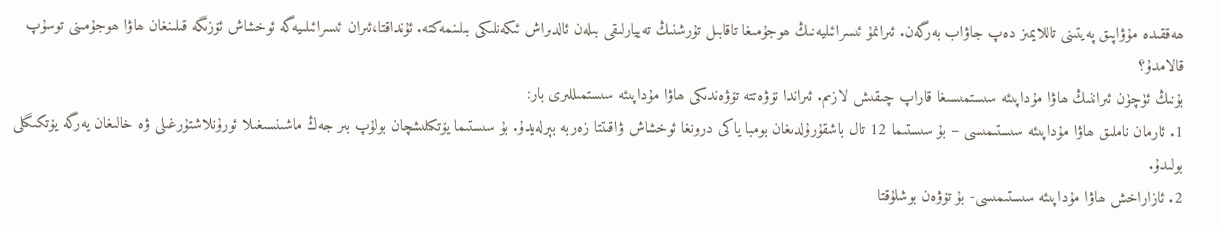ھەققىدە مۇۋاپىق پەيتىنى تاللايمىز دەپ جاۋاب بەرگەن. ئىرانمۇ ئىسرائىليەنىڭ ھوجۇمىغا تاقابىل تۇرشنىڭ تەييارلىقى بىلەن ئالدىراش ئىكەنلىكى بىلىنمەكتە. ئۇنداقتا،ئىران ئىسرائىلىيەگە ئوخشاش ئۆزىگە قىلىنغان ھاۋا ھوجۇمىنى توسۇپ قالامدۇ؟
بۇنىڭ ئۈچۈن ئىراننىڭ ھاۋا مۇداپىئە سىستمىسىغا قاراپ چىقىش لازىم. ئىراندا نۆۋەتتە تۆۋەندىكى ھاۋا مۇداپىئە سىستمىللىرى بار:
1. ئارمان ناملىق ھاۋا مۇداپىئە سىستىمىسى – بۇ سىستىما 12 تال باشقۇرۇلدىغان بومبا ياكى درونغا ئوخشاش ۋاقىتتا زەربە بېرلەيدۇ. بۇ سىستىما يۆتكىلىشچان بولۇپ بىر جەڭ ماشىنسىغىلا ئورۇنلاشتۇرغىلى ۋە خالىغان يەرگە يۆتكىگىلى بولىدۇ.
2. ئازاراخش ھاۋا مۇداپىئە سىستىمىسى- بۇ تۆۋەن بوشلۇقتا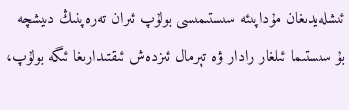ئىشلەيدىغان مۇداپىئە سىستىمىسى بولۇپ ئىران تەرەپنىڭ دىيشچە بۇ سىستىما ئىلغار رادار ۋە تېرمال ئىزدەش ئىقتىدارىغا ئىگە بولۇپ،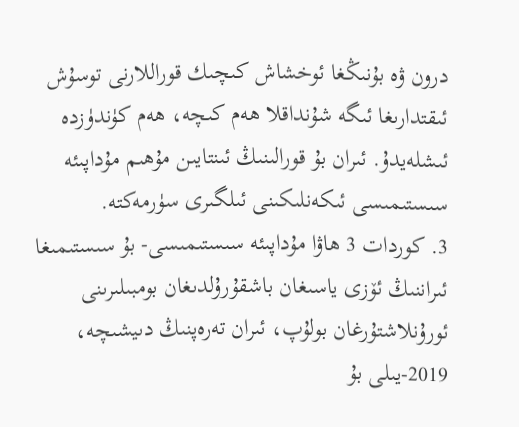درون ۋە بۇنىڭغا ئوخشاش كىچىك قوراللارنى توسۇش ئىقتدارىغا ئىگە شۇنداقلا ھەم كىچە، ھەم كۈندۈزدە ئىشلەيدۇ. ئىران بۇ قورالىنىڭ ئىنتايىن مۇھىم مۇداپىئە سىستىمىسى ئىكەنلىكىنى ئىلگىرى سۈرمەكتە.
3. كوردات 3 ھاۋا مۇداپىئە سىستىمىسى- بۇ سىستىمىغا ئىراننىڭ ئۆزى ياسىغان باشقۇرۇلدىغان بومبىلىرىنى ئورۇنلاشتۇرغان بولۇپ، ئىران تەرەپنىڭ دىيشىچە، 2019-يىلى بۇ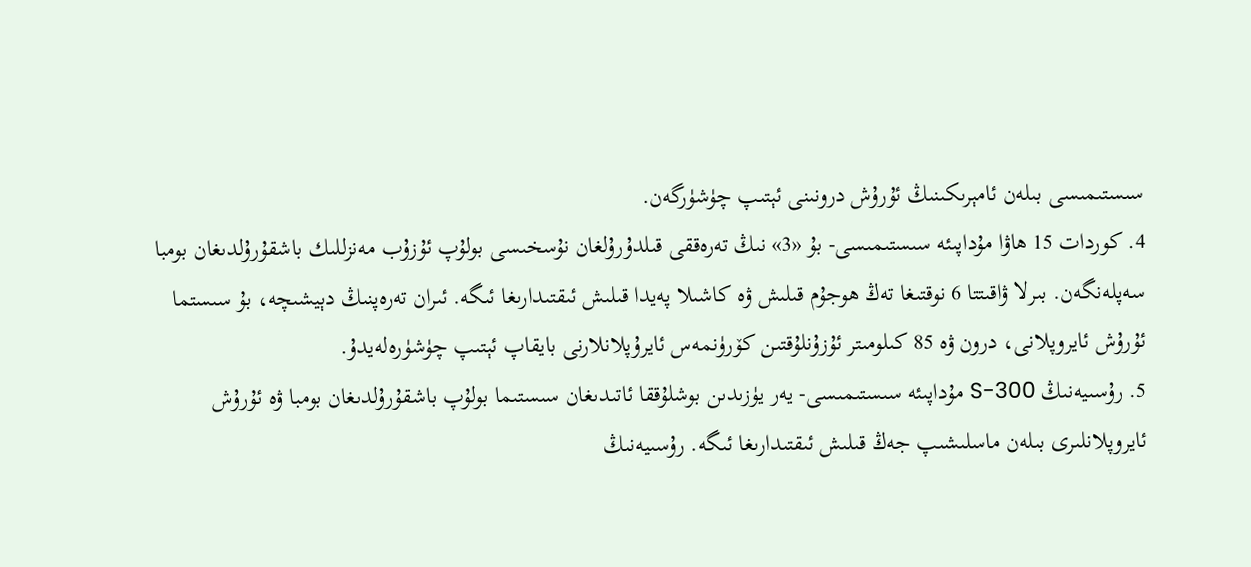سىستىمىسى بىلەن ئامېرىكىنىڭ ئۇرۇش درونىنى ئېتىپ چۈشۈرگەن.
4. كوردات 15 ھاۋا مۇداپىئە سىستىمىسى- بۇ «3» نىڭ تەرەققى قىلدۇرۇلغان نۇسخىسى بولۇپ ئۇزۇب مەنزللىك باشقۇرۇلدىغان بومبا سەپلەنگەن. بىرلا ۋاقىتتا 6 نوقتىغا تەڭ ھوجۇم قىلىش ۋە كاشىلا پەيدا قىلىش ئىقتىدارىغا ئىگە. ئىران تەرەپنىڭ دېيشىچە، بۇ سىستما ئۇرۇش ئايروپلانى، درون ۋە 85 كىلومىتر ئۇزۇنلۇقتىن كۆرۈنمەس ئايرۇپلانلارنى بايقاپ ئېتىپ چۈشۈرەلەيدۇ.
5. رۇسىيەنىڭ S-300 مۇداپىئە سىستىمىسى- يەر يۈزىدىن بوشلۇققا ئاتىدىغان سىستىما بولۇپ باشقۇرۇلدىغان بومبا ۋە ئۇرۇش ئايروپلانلىرى بىلەن ماسلىشىپ جەڭ قىلىش ئىقتىدارىغا ئىگە. رۇسىيەنىڭ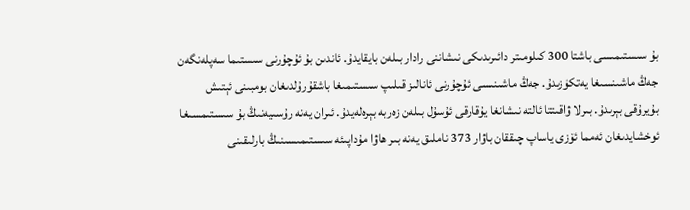بۇ سىستىمىسى باشتا 300 كىلومىتر دائىرىدىكى نىشاننى رادار بىلەن بايقايدۇ. ئاندىن بۇ ئۇچۇرنى سىستىما سەپلەنگەن جەڭ ماشىنسىغا يەتكۈزىدۇ. جەڭ ماشىنىسى ئۇچۇرنى ئانالىز قىلىپ سىستىمىغا باشقۇرۇلدىغان بومبىنى ئېتىش بۇيرۇقى بېرىدۇ. بىرلا ۋاقىتتا ئالتە نىشانغا يۇقارقى ئۇسۇل بىلەن زەربە بېرەلەيدۇ. ئىران يەنە رۇسىيەنىڭ بۇ سىستىمسىغا ئوخشايدىغان ئەمما ئۆزى ياساپ چىققان باۋار 373 ناملىق يەنە بىر ھاۋا مۇداپىئە سىستىمىسىنىڭ بارلىقىنى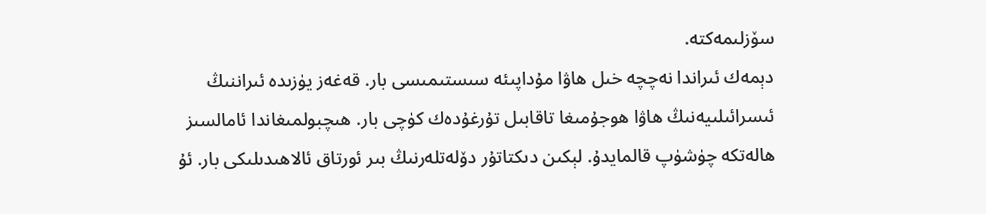سۆزلىمەكتە.
دېمەك ئىراندا نەچچە خىل ھاۋا مۇداپىئە سىستىمىسى بار. قەغەز يۈزىدە ئىراننىڭ ئىسرائىلىيەنىڭ ھاۋا ھوجۇمىغا تاقابىل تۇرغۇدەك كۈچى بار. ھىچبولمىغاندا ئامالسىز ھالەتكە چۈشۈپ قالمايدۇ. لېكىن دىكتاتۇر دۆلەتلەرنىڭ بىر ئورتاق ئالاھىدىلىكى بار. ئۇ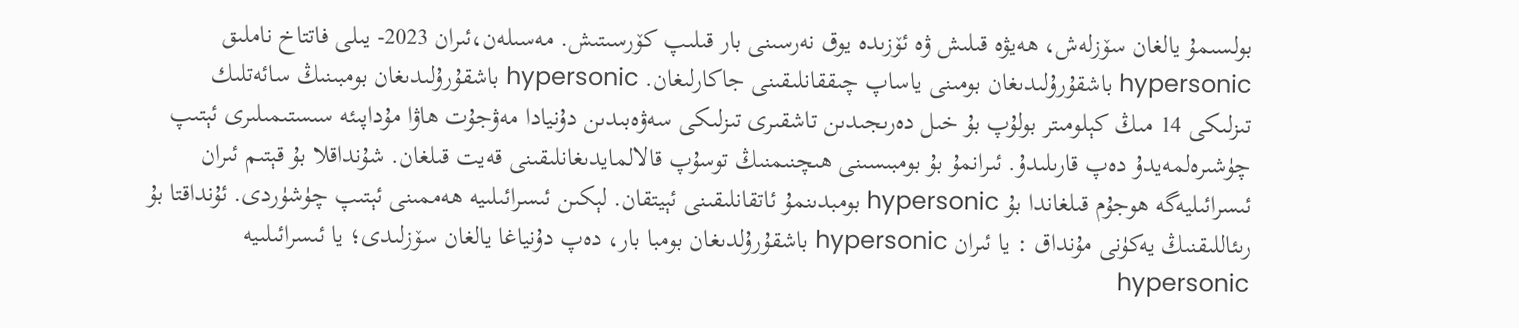بولسىمۇ يالغان سۆزلەش، ھەيۋە قىلىش ۋە ئۆزىدە يوق نەرسىنى بار قىلىپ كۆرسىتىش. مەسىلەن،ئىران 2023- يىلى فاتتاخ ناملىق hypersonic باشقۇرۇلىدىغان بومىنى ياساپ چىققانلىقىنى جاكارلىغان. hypersonic باشقۇرۇلىدىغان بومبىنىڭ سائەتلىك تىزلىكى 14 مىڭ كېلومىتر بولۇپ بۇ خىل دەرىجىدىن تاشقىرى تىزلىكى سەۋەبىدىن دۇنيادا مەۋجۇت ھاۋا مۇداپىئە سىستىمىلىرى ئېتىپ چۈشىرەلمەيدۇ دەپ قارىلىدۇ. ئىرانمۇ بۇ بومبىسىنى ھىچنىمنىڭ توسۇپ قالالمايدىغانلىقىنى قەيت قىلغان. شۇنداقلا بۇ قېتىم ئىران ئىسرائىليەگە ھوجۇم قىلغاندا بۇ hypersonic بومبدىنمۇ ئاتقانلىقىنى ئېيتقان. لېكىن ئىسرائىلىيە ھەممىنى ئېتىپ چۈشۈردى. ئۇنداقتا بۇ رىئاللىقنىڭ يەكۈنى مۇنداق : يا ئىران hypersonic باشقۇرۇلدىغان بومبا بار، دەپ دۇنياغا يالغان سۆزلىدى؛ يا ئىسرائىلىيە hypersonic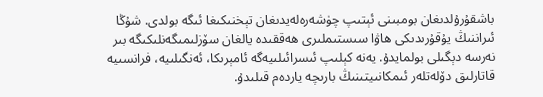باشقۇرۇلدىغان بومبىنى ئېتىپ چۈشەرەلەيدىغان تېخنىكىغا ئىگە بولدى. شۇڭا ئىراننىڭ يۇقۇرىدىكى ھاۋا سىستىملىرى ھەققىدە يالغان سۆزلىمىگەنلىكىگە بىر نەرسە دېگىلى بولمايدۇ. يەنە كېلىپ ئىسرائىلىيەگە ئامېرىكا، ئەنگىلىيە، فرانسىيە قاتارلىق دۆلەتلەر ئىمكانىيتىنىڭ بارىچە ياردەم قىلىدۇ.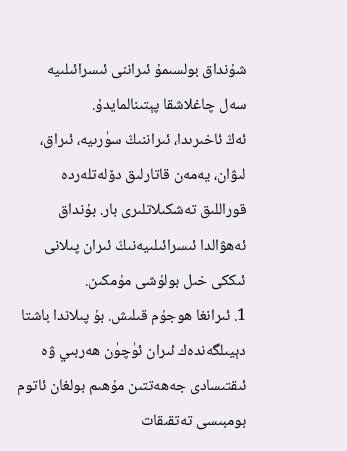شۇنداق بولسىمۇ ئىراننى ئىسرائىلىيە سەل چاغلاشقا پېتىنالمايدۇ.
ئەڭ ئاخىرىدا، ئىراننىڭ سۈرىيە، ئىراق، لىۋان، يەمەن قاتارلىق دۆلەتلەردە قوراللىق تەشكىلاتلىرى بار. بۇنداق ئەھۋالدا ئىسرائىلىيەنىڭ ئىران پىلانى ئىككى خىل بولۇشى مۇمكىن.
1. ئىرانغا ھوجۇم قىلىش. بۇ پىلاندا باشتا دېيىلگەندەك ئىران ئۈچۈن ھەربىي ۋە ئىقتىسادى جەھەتتىن مۇھىم بولغان ئاتوم بومبىسى تەتقىقات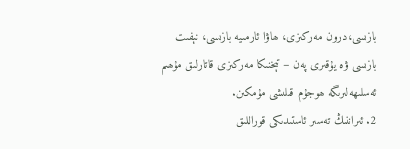بازىسى،درون مەركىزى، ھاۋا ئارمىيە بازىسى، نېفىت بازىسى ۋە يۇقىرى پەن – تېخنىكا مەركىزى قاتارلىق مۇھىم ئەسلىھەلىرىگە ھوجۇم قىلىشى مۇمكىن.
2. ئىراننىڭ تەسىر ئاستىدىكى قوراللىق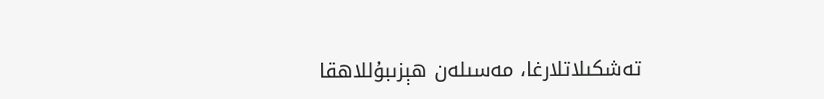تەشكىلاتلارغا، مەسىلەن ھېزىبۇللاھقا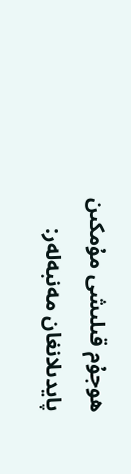ھوجۇم قىلىشى مۇمكىن
پايدىلانغان مەنبەلەر: